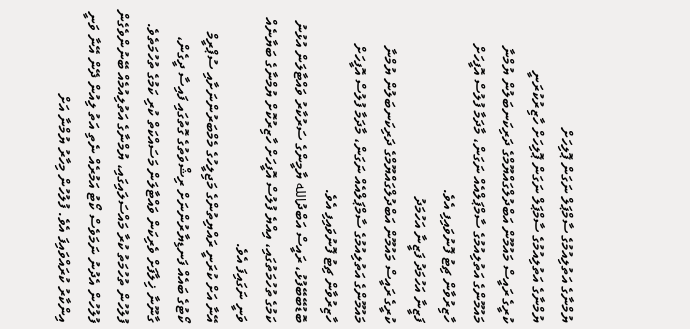ޔުމްނާގެ އަތުލިއުމުގެ ސާމްޕަލް ނަގަން ޕޮލިހަށް
ޔުމްނާގެ އަތުލިއުމުގެ ސާމްޕަލް ނަގަން ޕޮލިހަށް ހާޒިރުކުރަނީ
ކުރީގެ ރައީސް މައުމޫން އަބްދުލްގައްޔޫމްގެ ދަރިކަނބަލުން ޔުމްނާ މައުމޫންގެ އަތުލިއުމުގެ ސާމްޕަލްއެއް ނަގަން، މާދަމާ ފުލުސް އޮފީހަށް ހާޒިރުވާން ޗިޓު ފޮނުވައިފި އެވެ.
ފަޒީނާ އަހުމަދު ފަޒީނާ އަހުމަދު
ކުރީގެ ރައީސް މައުމޫން އަބްދުލްގައްޔޫމްގެ ދަރިކަނބަލުން ޔުމްނާ މައުމޫންގެ އަތުލިއުމުގެ ސާމްޕަލްއެއް ނަގަން، މާދަމާ ފުލުސް އޮފީހަށް ހާޒިރުވާން ޗިޓު ފޮނުވައިފި އެވެ.
ބޮޑުބޭބޭފުޅު، ރައީސް އަބްދުالله ޔާމީންގެ ސަރުކާރު ވައްޓާލަން އުޅުނު ކަމުގެ ތުހުމަތުގައި، އިއްޔެ ފުލުސް އޮފީހަށް ހާޒިރުކޮށް ޔުމްނާގެ ބަޔާނެއް ވަނީ ނަގައިފަ އެވެ.
އޭނާ އަށް ކުރަނީ ރައްޔިތުންގެ މަޖިލީހުގެ މެމްބަރުންނަށާއި ސުޕްރީމް ކޯޓުގެ ބައެއް ފަނޑިޔާރުންނަށް ރިޝްވަތުގެ ގޮތުގައި ފައިސާ ދީގެން، ގާނޫނާ ޚިލާފަށް ވެރިކަން ވައްޓާލަން މަސައްކަތް ކުރި ކަމުގެ ތުހުމަތެވެ.
ފުލުހުން ތުހުމަތު ކުރާ މައްސަލައިގައި، ޔުމްނާގެ އަތުލިއުމެއް ބޭނުންވެގެން ފުލުހުން އެދުނު ނަމަވެސް ކޯޓު އަމުރެއް ނެތި އަތު ލިއުން ދޭން އޭނާ ވަނީ އިންކާރު ކުރައްވައިފަ އެވެ. ފުލުހުން މިހާރު ޔުމްނާ އަށް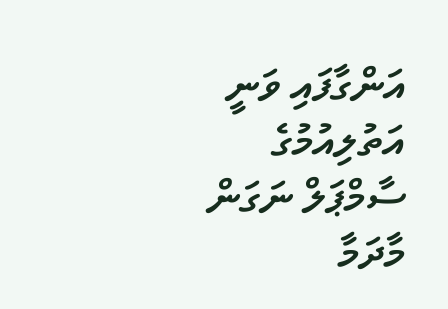އަންގާފައި ވަނީ އަތުލިއުމުގެ ސާމްޕަލް ނަގަން މާދަމާ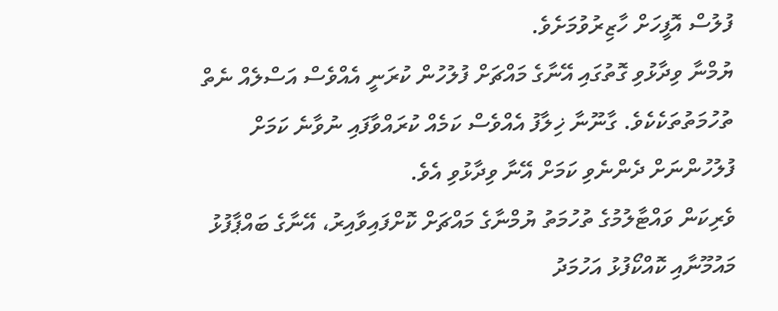ފުލުސް އޮފީހަށް ހާޒިރުވުމަށެވެ.
ޔުމްނާ ވިދާޅުވި ގޮތުގައި އޭނާގެ މައްޗަށް ފުލުހުން ކުރަނީ އެއްވެސް އަސްލެއް ނެތް ތުހުމަތުތަކެކެވެ. ގާނޫނާ ޚިލާފު އެއްވެސް ކަމެއް ކުރައްވާފައި ނުވާނެ ކަމަށް ފުލުހުންނަށް ދެންނެވި ކަމަށް އޭނާ ވިދާޅުވި އެވެ.
ވެރިކަން ވައްޓާލުމުގެ ތުހުމަތު ޔުމްނާގެ މައްޗަށް ކޮށްފައިވާއިރު، އޭނާގެ ބައްޕާފުޅު މައުމޫނާއި ކޮއްކޯފުޅު އަހުމަދު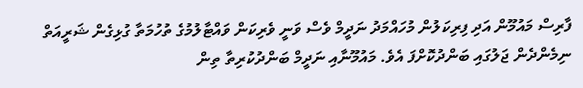ފާރިސް މައުމޫން އަދި ފިރިކަލުން މުހައްމަދު ނަދީމް ވެސް ވަނީ ވެރިކަން ވައްޓާލުމުގެ ތުހުމަތާ ގުޅިގެން ޝަރީއަތް ނިމެންދެން ޖަލުގައި ބަންދުކޮށްފަ އެވެ. މައުމޫނާއި ނަދީމް ބަންދުކުރިތާ ތިން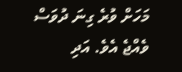މަހަށް ވުރެ ގިނަ ދުވަސް ވެއްޖެ އެވެ. އަދި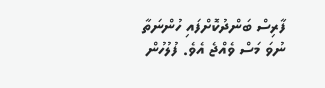ފާރިސް ބަންދުކޮށްފައި ހުންނަތާ ނުވަ މަސް ވެއްޖެ އެވެ. ފުލުހުން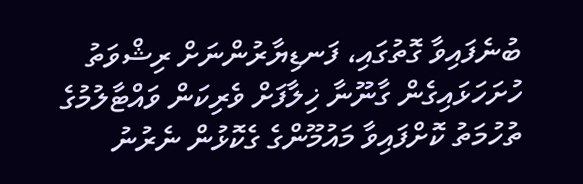ބުނެފައިވާ ގޮތުގައި، ފަނޑިޔާރުންނަށް ރިޝްވަތު ހުށަހަޅައިގެން ގާނޫނާ ޚިލާފަށް ވެރިކަން ވައްޓާލުމުގެ ތުހުމަތު ކޮށްފައިވާ މައުމޫންގެ ގެކޮޅުން ނެރުނު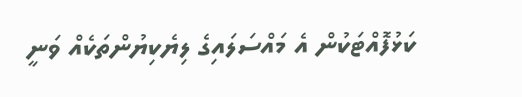ކަޅުފޮއްޓަކުން އެ މައްސަލައިގެ ލިޔެކިޔުންތަކެއް ވަނީ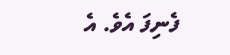ފެނިފަ އެވެ. އެ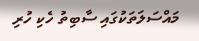މައްސަލަތަކުގައި ސާބިތު ހެކި ހުރި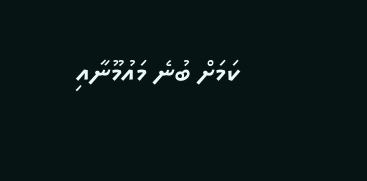ކަމަށް ބުނެ މައުމޫނާއި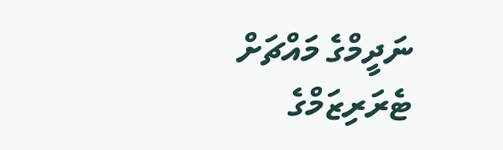ނަދީމްގެ މައްޗަށް ޓެރަރިޒަމްގެ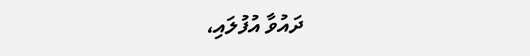ދައުވާ އުފުލައި،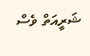ޝަރީއަތް ވެސް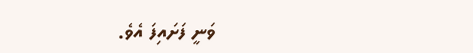ވަނީ ފަށައިފަ އެވެ.